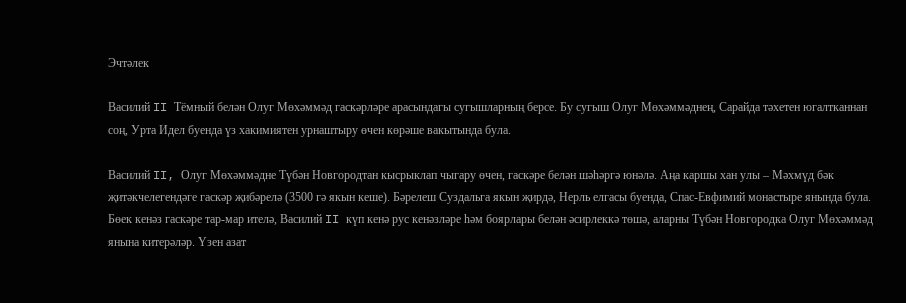Эчтәлек

Василий II Тёмный белән Олуг Мөхәммәд гаскәрләре арасындагы сугышларның берсе. Бу сугыш Олуг Мөхәммәднең, Сарайда тәхетен югалтканнан соң, Урта Идел буенда үз хакимиятен урнаштыру өчен көрәше вакытында була.

Василий II, Олуг Мөхәммәдне Түбән Новгородтан кысрыклап чыгару өчен, гаскәре белән шәһәргә юнәлә. Аңа каршы хан улы – Мәхмүд бәк җитәкчелегендәге гаскәр җибәрелә (3500 гә якын кеше). Бәрелеш Суздальга якын җирдә, Нерль елгасы буенда, Спас-Евфимий монастыре янында була. Бөек кенәз гаскәре тар-мар ителә, Василий II күп кенә рус кенәзләре һәм боярлары белән әсирлеккә төшә, аларны Түбән Новгородка Олуг Мөхәммәд янына китерәләр. Үзен азат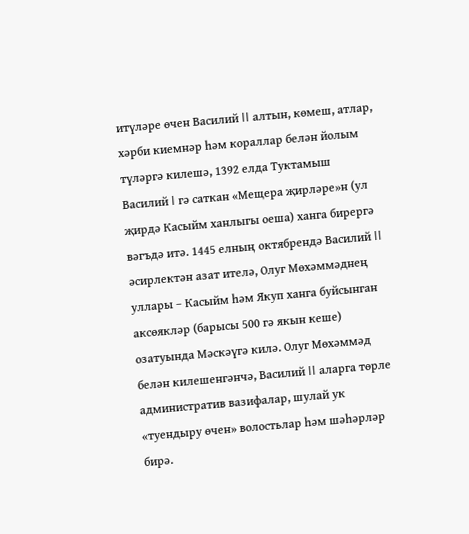итүләре өчен Василий II алтын, көмеш, атлар, хәрби киемнәр һәм кораллар белән йолым түләргә килешә, 1392 елда Туктамыш Василий I гә саткан «Мещера җирләре»н (ул җирдә Касыйм ханлыгы оеша) ханга бирергә вәгъдә итә. 1445 елның октябрендә Василий II әсирлектән азат ителә, Олуг Мөхәммәднең уллары – Касыйм һәм Якуп ханга буйсынган аксөякләр (барысы 500 гә якын кеше) озатуында Мәскәүгә килә. Олуг Мөхәммәд белән килешенгәнчә, Василий II аларга төрле административ вазифалар, шулай ук «туендыру өчен» волостьлар һәм шәһәрләр бирә.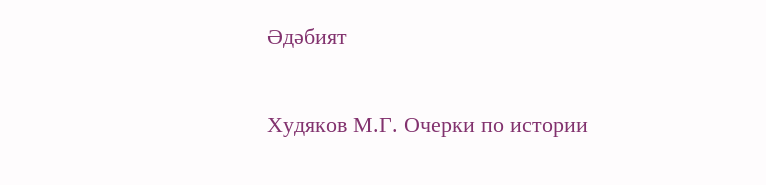Әдәбият

Худяков М.Г. Очерки по истории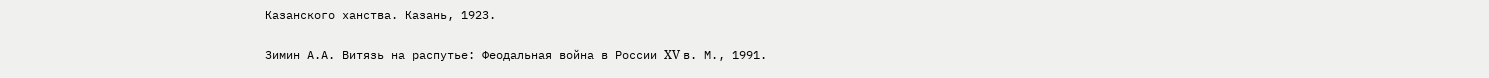Казанского ханства. Казань, 1923.

Зимин А.А. Витязь на распутье: Феодальная война в России XV в. М., 1991.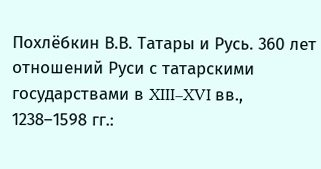Похлёбкин В.В. Татары и Русь. 360 лет отношений Руси с татарскими государствами в XIII–XVI вв., 1238–1598 гг.: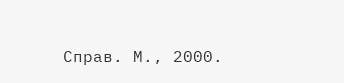Справ. М., 2000.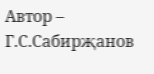Автор – Г.С.Сабирҗанов